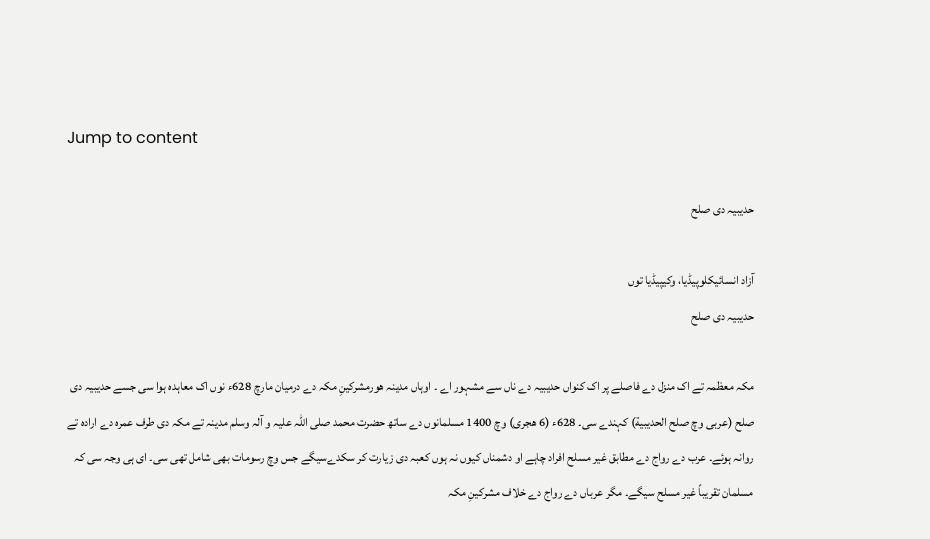Jump to content

حدیبیہ دی صلح

آزاد انسائیکلوپیڈیا، وکیپیڈیا توں
حدیبیہ دی صلح

مکہ معظمہ تے اک منزل دے فاصلے پر اک کنواں حدیبیہ دے ناں سے مشہور اے ۔ اوہاں مدینہ ھورمشرکینِ مکہ دے درمیان مارچ 628ء نوں اک معاہدہ ہوا سی جسے حدیبیہ دی صلح (عربی وچ صلح الحديبية) کہندے سی۔ 628ء (6 ھجری) وچ 1400 مسلمانوں دے ساتھ حضرت محمد صلی اللہ علیہ و آلہ وسلم مدینہ تے مکہ دی طرف عمرہ دے ارادہ تے روانہ ہوئے۔ عرب دے رواج دے مطابق غیر مسلح افراد چاہے او دشمناں کیوں نہ ہوں کعبہ دی زیارت کر سکدےسیگے جس وچ رسومات بھی شامل تھی سی۔ ای ہی وجہ سی کہ مسلمان تقریباً غیر مسلح سیگے۔ مگر عرباں دے رواج دے خلاف مشرکینِ مکہ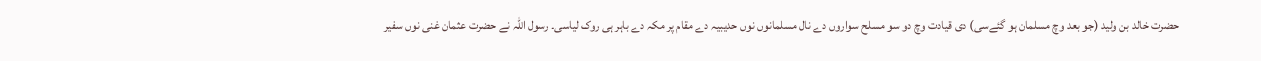حضرت خالد بن ولید (جو بعد وچ مسلمان ہو گئےسی) دی قیادت وچ دو سو مسلح سواروں دے نال مسلمانوں نوں حدیبیہ دے مقام پر مکہ دے باہر ہی روک لیاسی۔ رسول اللہ نے حضرت عثمان غنی نوں سفیر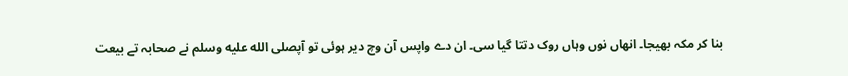بنا کر مکہ بھیجا۔ انھاں نوں وہاں روک دتتا گیا سی۔ ان دے واپس آن وچ دیر ہوئی تو آپصلى الله عليه وسلم نے صحابہ تے بیعت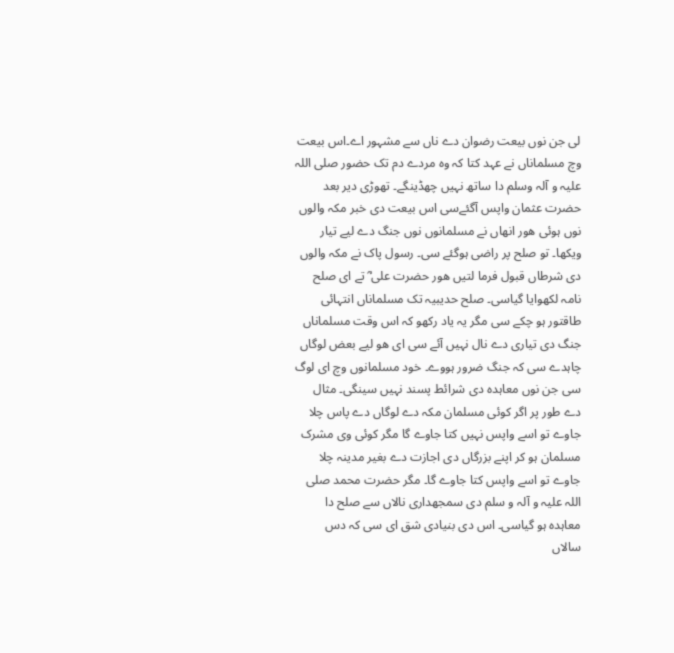لی جن نوں بیعت رضوان دے ناں سے مشہور اے۔اس بیعت وچ مسلماناں نے عہد کتا کہ وہ مردے دم تک حضور صلی اللہ علیہ و آلہ وسلم دا ساتھ نہیں چھڈینگے۔ تھوڑی دیر بعد حضرت عثمان واپس آگئےسی اس بیعت دی خبر مکہ والوں نوں ہوئی ھور انھاں نے مسلمانوں نوں جنگ دے لیے تیار ویکھا۔ تو صلح پر راضی ہوگئے سی۔ رسول پاک نے مکہ والوں دی شرطاں قبول فرما لتیں ھور حضرت علی ؓ تے ای صلح نامہ لکھوایا گیاسی۔ صلح حدیبیہ تک مسلماناں انتہائی طاقتور ہو چکے سی مگر یہ یاد رکھو کہ اس وقت مسلماناں جنگ دی تیاری دے نال نہیں آئے سی ای ھو لیے بعض لوگاں چاہدے سی کہ جنگ ضرور ہووے۔ خود مسلمانوں وچ ای لوگ سی جن نوں معاہدہ دی شرائط پسند نہیں سینگی۔ مثال دے طور پر اگر کوئی مسلمان مکہ دے لوگاں دے پاس چلا جاوے تو اسے واپس نہیں کتا جاوے گا مگر کوئی وی مشرک مسلمان ہو کر اپنے بزرگاں دی اجازت دے بغیر مدینہ چلا جاوے تو اسے واپس کتا جاوے گا۔ مگر حضرت محمد صلی اللہ علیہ و آلہ و سلم دی سمجھداری نالاں سے صلح دا معاہدہ ہو گیاسی۔ اس دی بنیادی شق ای سی کہ دس سالاں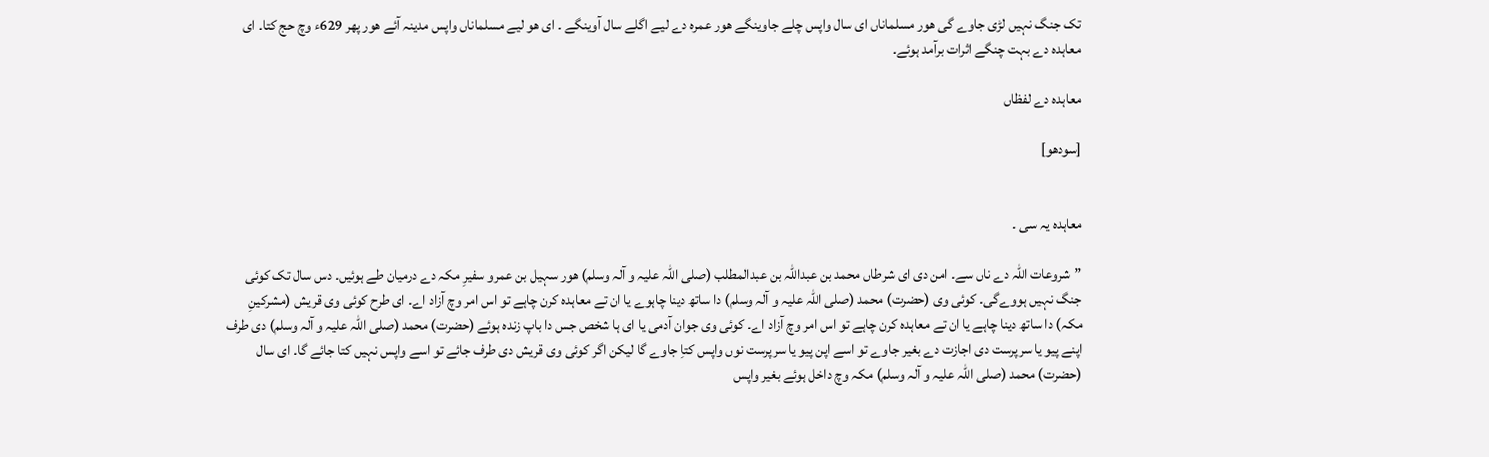تک جنگ نہیں لڑی جاوے گی ھور مسلماناں ای سال واپس چلے جاوینگے ھور عمرہ دے لیے اگلے سال آوینگے ۔ ای ھو لیے مسلماناں واپس مدینہ آئے ھور پھر 629ء وچ حج کتا۔ ای معاہدہ دے بہت چنگے اثرات برآمد ہوئے۔

معاہدہ دے لفظاں

[سودھو]


معاہدہ یہ سی ۔

”شروعات اللہ دے ناں سے۔ امن دی ای شرطاں محمد بن عبداللہ بن عبدالمطلب (صلی اللہ علیہ و آلہ وسلم) ھور سہیل بن عمرو سفیرِ مکہ دے درمیان طے ہوئیں۔ دس سال تک کوئی جنگ نہیں ہووےگی۔ کوئی وی (حضرت) محمد (صلی اللہ علیہ و آلہ وسلم) دا ساتھ دینا چاہوے یا ان تے معاہدہ کرن چاہے تو اس امر وچ آزاد اے۔ ای طرح کوئی وی قریش (مشرکینِ مکہ) دا ساتھ دینا چاہے یا ان تے معاہدہ کرن چاہے تو اس امر وچ آزاد اے۔ کوئی وی جوان آدمی یا ای ہا شخص جس دا باپ زندہ ہوئے (حضرت) محمد (صلی اللہ علیہ و آلہ وسلم) دی طرف اپنے پیو یا سرپرست دی اجازت دے بغیر جاوے تو اسے اپن پیو یا سرپرست نوں واپس کتاِ جاوے گا لیکن اگر کوئی وی قریش دی طرف جائے تو اسے واپس نہیں کتا جائے گا۔ ای سال (حضرت) محمد (صلی اللہ علیہ و آلہ وسلم) مکہ وچ داخل ہوئے بغیر واپس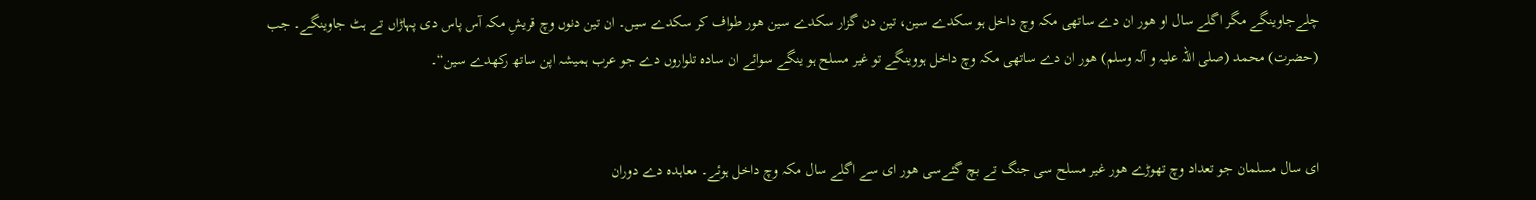چلےجاوینگے مگر اگلے سال او ھور ان دے ساتھی مکہ وچ داخل ہو سکدے سین، تین دن گزار سکدے سین ھور طواف کر سکدے سیں۔ ان تین دنوں وچ قریشِ مکہ آس پاس دی پہاڑاں تے ہٹ جاوینگے۔ جب (حضرت) محمد (صلی اللہ علیہ و آلہ وسلم) ھور ان دے ساتھی مکہ وچ داخل ہووینگے تو غیر مسلح ہو ینگے سوائے ان سادہ تلواروں دے جو عرب ہمیشہ اپن ساتھ رکھدے سین“۔


ای سال مسلمان جو تعداد وچ تھوڑے ھور غیر مسلح سی جنگ تے بچ گئےسی ھور ای سے اگلے سال مکہ وچ داخل ہوئے۔ معاہدہ دے دوران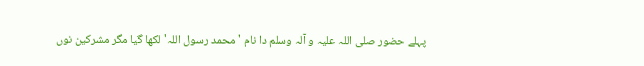پہلے حضور صلی اللہ علیہ و آلہ وسلم دا نام 'محمد رسول اللہ' لکھا گیا مگر مشرکین نوں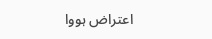اعتراض ہووا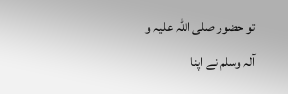تو حضور صلی اللہ علیہ و آلہ وسلم نے اپنا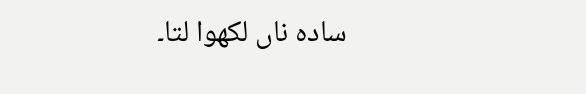سادہ ناں لکھوا لتا۔